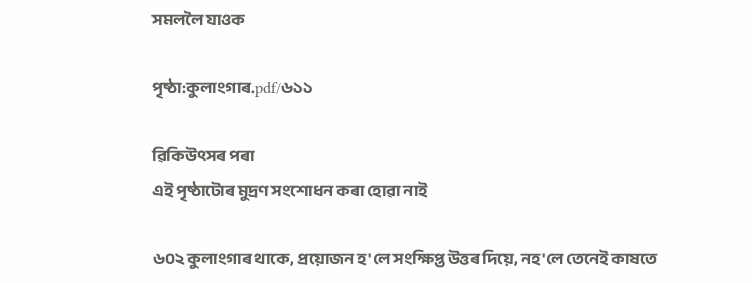সমললৈ যাওক

পৃষ্ঠা:কুলাংগাৰ.pdf/৬১১

ৱিকিউৎসৰ পৰা
এই পৃষ্ঠাটোৰ মুদ্ৰণ সংশোধন কৰা হোৱা নাই

৬০২ কুলাংগাৰ থাকে, প্রয়োজন হ'লে সংক্ষিপ্ত উত্তৰ দিয়ে, নহ'লে তেনেই কাষতে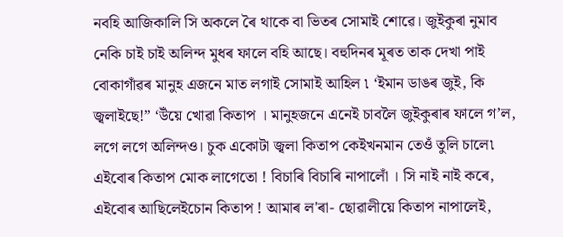নবহি আজিকালি সি অকলে ৰৈ থাকে বা ভিতৰ সোমাই শোৱে। জুইকুৰা নুমাব নেকি চাই চাই অলিন্দ মুধৰ ফালে বহি আছে। বহুদিনৰ মূৰত তাক দেখা পাই বোকাগাঁৱৰ মানুহ এজনে মাত লগাই সোমাই আহিল ৷ ‘ইমান ডাঙৰ জুই, কি জ্বলাইছে!” ‘উঁয়ে খোৱা কিতাপ । মানুহজনে এনেই চাবলৈ জুইকুৰাৰ ফালে গ’ল, লগে লগে অলিন্দও। চুক একোটা জ্বলা কিতাপ কেইখনমান তেওঁ তুলি চালে৷ এইবোৰ কিতাপ মোক লাগেতো ! বিচাৰি বিচাৰি নাপালোঁ । সি নাই নাই কৰে, এইবোৰ আছিলেইচোন কিতাপ ! আমাৰ ল'ৰা- ছোৱালীয়ে কিতাপ নাপালেই,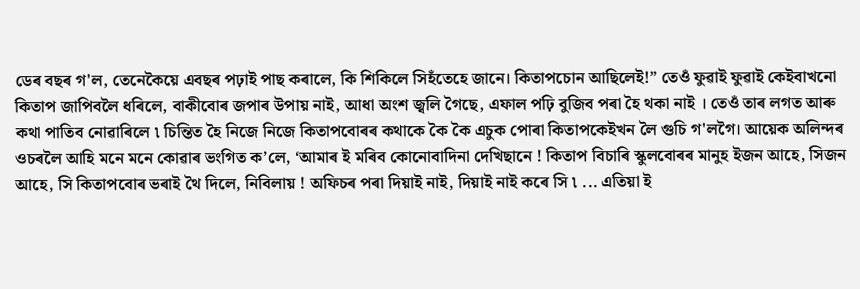ডেৰ বছৰ গ'ল, তেনেকৈয়ে এবছৰ পঢ়াই পাছ কৰালে, কি শিকিলে সিহঁতেহে জানে। কিতাপচোন আছিলেই!” তেওঁ ফুৱাই ফুৱাই কেইবাখনো কিতাপ জাপিবলৈ ধৰিলে, বাকীবোৰ জপাৰ উপায় নাই, আধা অংশ জ্বলি গৈছে, এফাল পঢ়ি বুজিব পৰা হৈ থকা নাই । তেওঁ তাৰ লগত আৰু কথা পাতিব নোৱাৰিলে ৷ চিন্তিত হৈ নিজে নিজে কিতাপবোৰৰ কথাকে কৈ কৈ এচুক পোৰা কিতাপকেইখন লৈ গুচি গ'লগৈ। আয়েক অলিন্দৰ ওচৰলৈ আহি মনে মনে কোৱাৰ ভংগিত ক’লে, ‘আমাৰ ই মৰিব কোনোবাদিনা দেখিছানে ! কিতাপ বিচাৰি স্কুলবোৰৰ মানুহ ইজন আহে, সিজন আহে, সি কিতাপবোৰ ভৰাই থৈ দিলে, নিবিলায় ! অফিচৰ পৰা দিয়াই নাই, দিয়াই নাই কৰে সি ৷ ... এতিয়া ই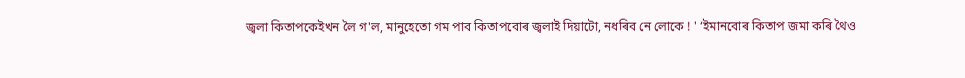জ্বলা কিতাপকেইখন লৈ গ'ল, মানুহেতো গম পাব কিতাপবোৰ জ্বলাই দিয়াটো, নধৰিব নে লোকে ! ' ‘ইমানবোৰ কিতাপ জমা কৰি থৈও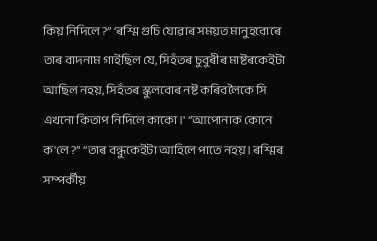কিয় নিদিলে ?” ‘ৰশ্মি গুচি যোৱাৰ সময়ত মানুহবোৰে তাৰ বাদনাম গাইছিল যে, সিহঁতৰ চুবুৰীৰ মাষ্টৰকেইটা আছিল নহয়, সিহঁতৰ স্কুলবোৰ নষ্ট কৰিবলৈকে সি এখনো কিতাপ নিদিলে কাকো।' “আপোনাক কোনে ক'লে ?” “তাৰ বন্ধুকেইটা আহিলে পাতে নহয়। ৰশ্মিৰ সম্পৰ্কীয়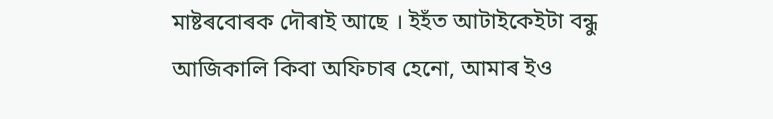মাষ্টৰবোৰক দৌৰাই আছে । ইহঁত আটাইকেইটা বন্ধু আজিকালি কিবা অফিচাৰ হেনো, আমাৰ ইও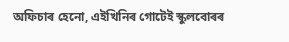অফিচাৰ হেনো, এইখিনিৰ গোটেই স্কুলবোৰৰ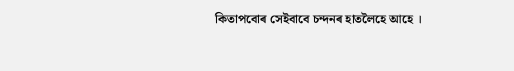কিতাপবোৰ সেইবাবে চন্দনৰ হাতলৈহে আহে ।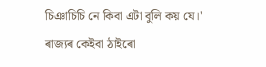চিঞাচিচি নে কিবা এটা বুলি কয় যে।' ৰাজ্যৰ কেইবা ঠাইৰো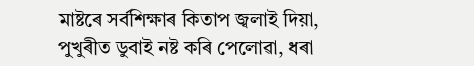মাষ্টৰে সৰ্বশিক্ষাৰ কিতাপ জ্বলাই দিয়া, পুখুৰীত ডুবাই নষ্ট কৰি পেলোৱা, ধৰা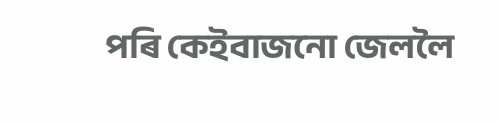পৰি কেইবাজনো জেললৈ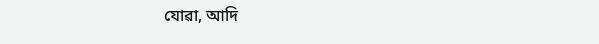যোৱা, আদি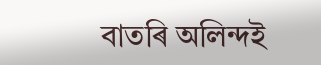বাতৰি অলিন্দই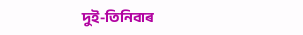দুই-তিনিবাৰ